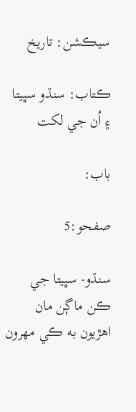سيڪشن: تاريخ

ڪتاب: سنڌو سڀيتا ۽ اُن جي لکت

باب:

صفحو:5

سنڌو- سڀيتا جي ڪن ماڳن مان اهڙيون به ڪي مهرون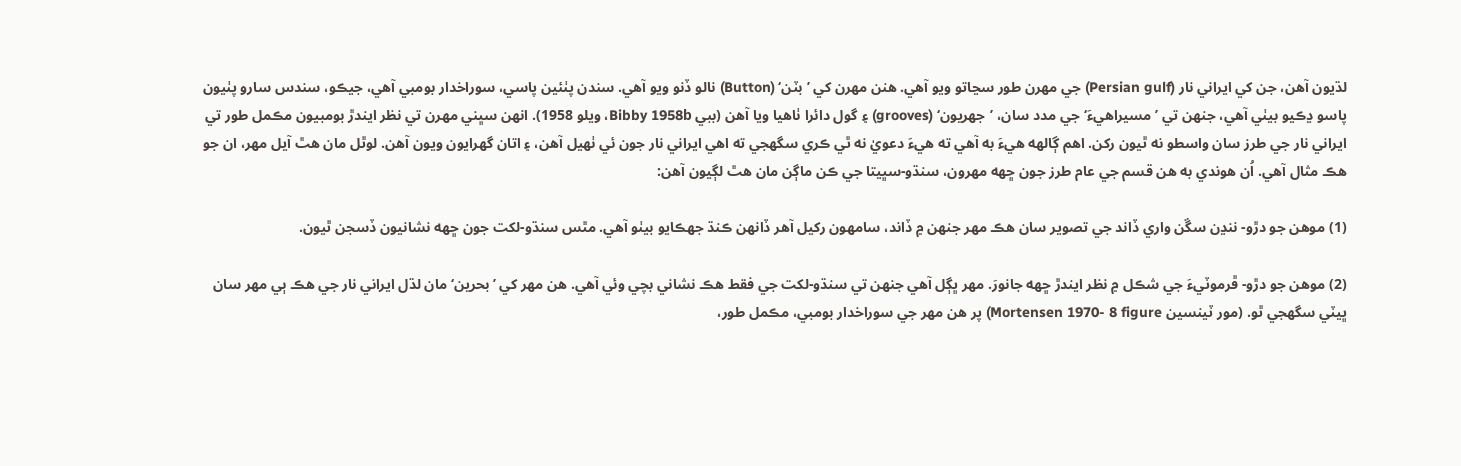لڌيون آهن، جن کي ايراني نار (Persian gulf) جي مهرن طور سڃاتو ويو آهي. هنن مهرن کي ’بٽن‘ (Button) نالو ڏنو ويو آهي. سندن پٺئين پاسي، سوراخدار بومبي آهي، جيڪو، سندس سارو پٺيون پاسو ڍڪيو بيٺي آهي، جنهن تي ’مسيراهيءَ‘ جي مدد سان، ’جهريون‘ (grooves) ۽ گول دائرا ٺاهيا ويا آهن (ببي Bibby 1958b، ويلو 1958). انهن سڀني مهرن تي نظر ايندڙ بومبيون مڪمل طور تي ايراني نار جي طرز سان واسطو نه ٿيون رکن. اهم ڳالهه هيءَ به آهي ته هيءَ دعويٰ نه ٿي ڪري سگهجي ته اهي ايراني نار جون ئي ٺهيل آهن، ۽ اتان گهرايون ويون آهن. لوٿل مان هٿ آيل مهر، ان جو هڪ مثال آهي. اُن هوندي به هن قسم جي عام طرز جون ڇهه مهرون، سنڌو-سڀيتا جي ڪن ماڳن مان هٿ لڳيون آهن:

(1) موهن جو دڙو- ننڍن سڱن واري ڏاند جي تصوير سان هڪ مهر جنهن ۾ ڏاند، سامهون رکيل آهر ڏانهن ڪنڌ جهڪايو بيٺو آهي. مٿس سنڌو-لکت جون ڇهه نشانيون ڏسجن ٿيون.

(2) موهن جو دڙو- ڦرموٽيءَ جي شڪل ۾ نظر ايندڙ ڇهه جانورَ. مهر ڀڳل آهي جنهن تي سنڌو-لکت جي فقط هڪ نشاني بچي وئي آهي. هن مهر کي ’بحرين‘ مان لڌل ايراني نار جي هڪ ٻي مهر سان ڀيٽي سگهجي ٿو. (مور ٽينسين Mortensen 1970- 8 figure) پر هن مهر جي سوراخدار بومبي، مڪمل طور،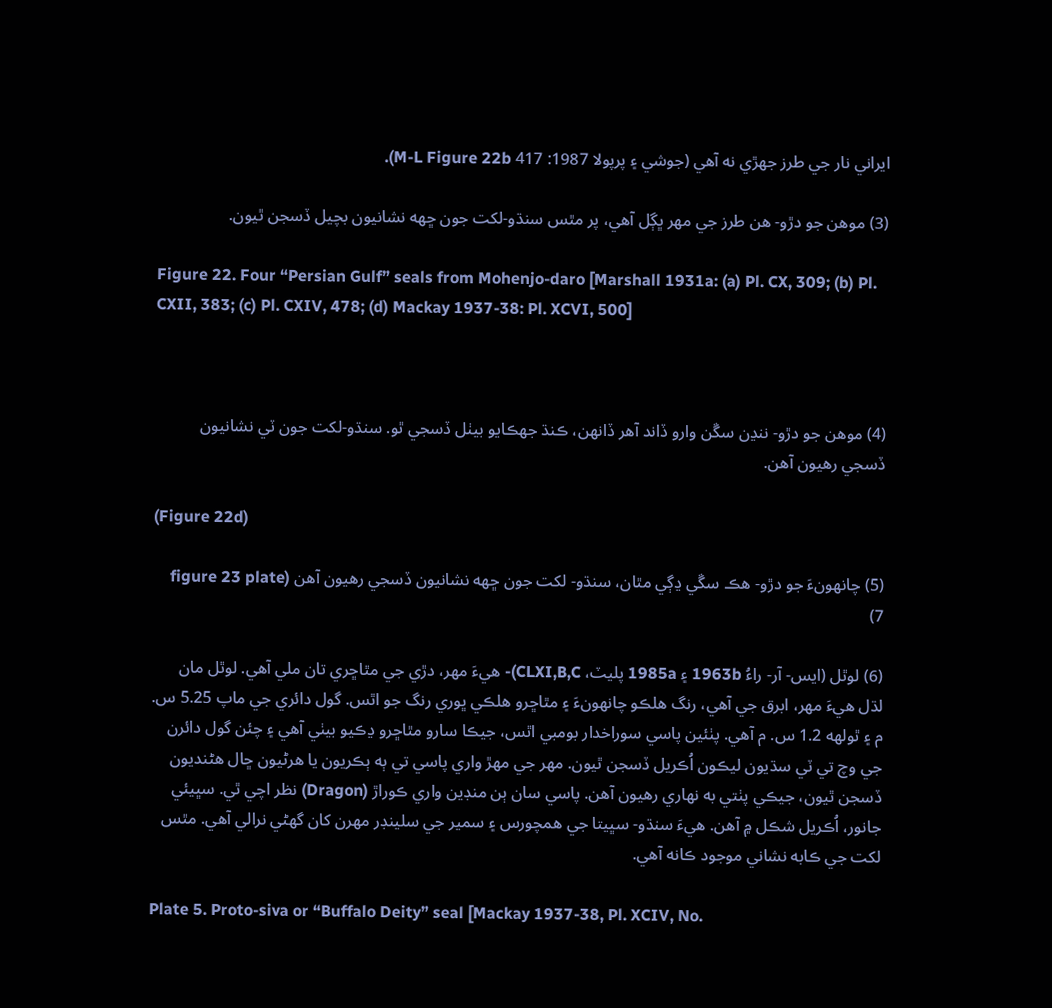ايراني نار جي طرز جهڙي نه آهي (جوشي ۽ پرپولا 1987: 417 M-L Figure 22b).

(3) موهن جو دڙو- هن طرز جي مهر ڀڳل آهي، پر مٿس سنڌو-لکت جون ڇهه نشانيون بچيل ڏسجن ٿيون.

Figure 22. Four “Persian Gulf” seals from Mohenjo-daro [Marshall 1931a: (a) Pl. CX, 309; (b) Pl. CXII, 383; (c) Pl. CXIV, 478; (d) Mackay 1937-38: Pl. XCVI, 500]



(4) موهن جو دڙو- ننڍن سڱن وارو ڏاند آهر ڏانهن، ڪنڌ جهڪايو بيٺل ڏسجي ٿو. سنڌو-لکت جون ٽي نشانيون ڏسجي رهيون آهن.

(Figure 22d)

(5) چانهونءَ جو دڙو- هڪ سڱي ڍڳي مٿان، سنڌو- لکت جون ڇهه نشانيون ڏسجي رهيون آهن (figure 23 plate 7)

(6) لوٿل (ايس- آر- راءُ 1963b ۽ 1985a پليٽ، CLXI,B,C)- هيءَ مهر، دڙي جي مٿاڇري تان ملي آهي. لوٿل مان لڌل هيءَ مهر، ابرق جي آهي، رنگ هلڪو چانهونءَ ۽ مٿاڇرو هلڪي ڀوري رنگ جو اٿس. گول دائري جي ماپ 5.25 س. م ۽ ٿولهه 1.2 س. م آهي. پٺئين پاسي سوراخدار بومبي اٿس، جيڪا سارو مٿاڇرو ڍڪيو بيٺي آهي ۽ چئن گول دائرن جي وچ تي ٽي سڌيون ليڪون اُڪريل ڏسجن ٿيون. مهر جي مهڙ واري پاسي تي ٻه ٻڪريون يا هرڻيون ڇال هڻنديون ڏسجن ٿيون، جيڪي پٺتي به نهاري رهيون آهن. پاسي سان ٻن منڊين واري ڪوراڙ (Dragon) نظر اچي ٿي. سڀيئي جانور، اُڪريل شڪل ۾ آهن. هيءَ سنڌو- سڀيتا جي همچورس ۽ سمير جي سلينڊر مهرن کان گهڻي نرالي آهي. مٿس لکت جي ڪابه نشاني موجود ڪانه آهي.

Plate 5. Proto-siva or “Buffalo Deity” seal [Mackay 1937-38, Pl. XCIV, No.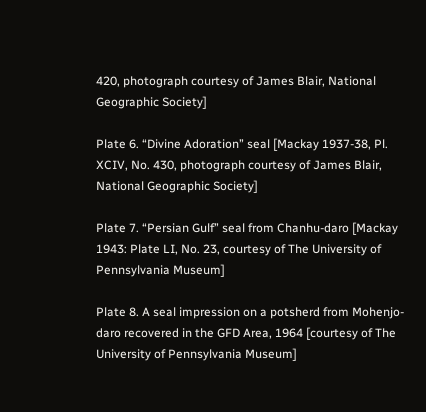420, photograph courtesy of James Blair, National Geographic Society]

Plate 6. “Divine Adoration” seal [Mackay 1937-38, Pl. XCIV, No. 430, photograph courtesy of James Blair, National Geographic Society]

Plate 7. “Persian Gulf” seal from Chanhu-daro [Mackay 1943: Plate LI, No. 23, courtesy of The University of Pennsylvania Museum]

Plate 8. A seal impression on a potsherd from Mohenjo-daro recovered in the GFD Area, 1964 [courtesy of The University of Pennsylvania Museum]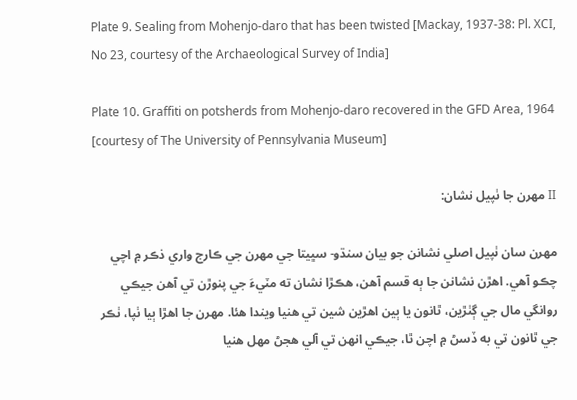Plate 9. Sealing from Mohenjo-daro that has been twisted [Mackay, 1937-38: Pl. XCI, No 23, courtesy of the Archaeological Survey of India]

Plate 10. Graffiti on potsherds from Mohenjo-daro recovered in the GFD Area, 1964 [courtesy of The University of Pennsylvania Museum]

II مهرن جا ٺپيل نشان:

مهرن سان ٺپيل اصلي نشانن جو بيان سنڌو- سڀيتا جي مهرن جي ڪارج واري ذڪر ۾ اچي چڪو آهي. اهڙن نشانن جا ٻه قسم آهن، هڪڙا نشان ته مٽيءَ جي پنوڙن تي آهن جيڪي روانگي مال جي ڳٺڙين، ٿانون يا ٻين اهڙين شين تي هنيا ويندا هئا. مهرن جا اهڙا ٻيا ٺپا، ٺڪر جي ٿانون تي به ڏسڻ ۾ اچن ٿا، جيڪي انهن تي آلي هجڻ مهل هنيا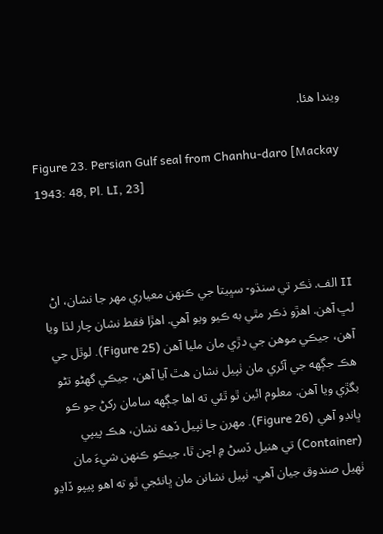ويندا هئا.

Figure 23. Persian Gulf seal from Chanhu-daro [Mackay 1943: 48, Pl. LI, 23]



II الف. ٺڪر تي سنڌو- سڀيتا جي ڪنهن معياري مهر جا نشان، اڻ لڀ آهن. اهڙو ذڪر مٿي به ڪيو ويو آهي. اهڙا فقط نشان چار لڌا ويا آهن، جيڪي موهن جي دڙي مان مليا آهن (Figure 25). لوٿل جي هڪ جڳهه جي آئري مان ٺپيل نشان هٿ آيا آهن، جيڪي گهڻو تڻو بگڙي ويا آهن. معلوم ائين ٿو ٿئي ته اها جڳهه سامان رکڻ جو ڪو ڀانڊو آهي (Figure 26). مهرن جا ٺپيل ڏهه نشان، هڪ پيپي (Container) تي هنيل ڏسڻ ۾ اچن ٿا، جيڪو ڪنهن شيءَ مان ٺهيل صندوق جيان آهي. ٺپيل نشانن مان ڀانئجي ٿو ته اهو پيپو ڏاڍو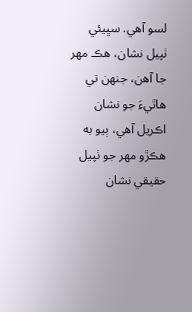لسو آهي. سڀيئي ٺپيل نشان، هڪ مهر جا آهن، جنهن تي هاٿيءَ جو نشان اڪريل آهي، ٻيو به هڪڙو مهر جو ٺپيل حقيقي نشان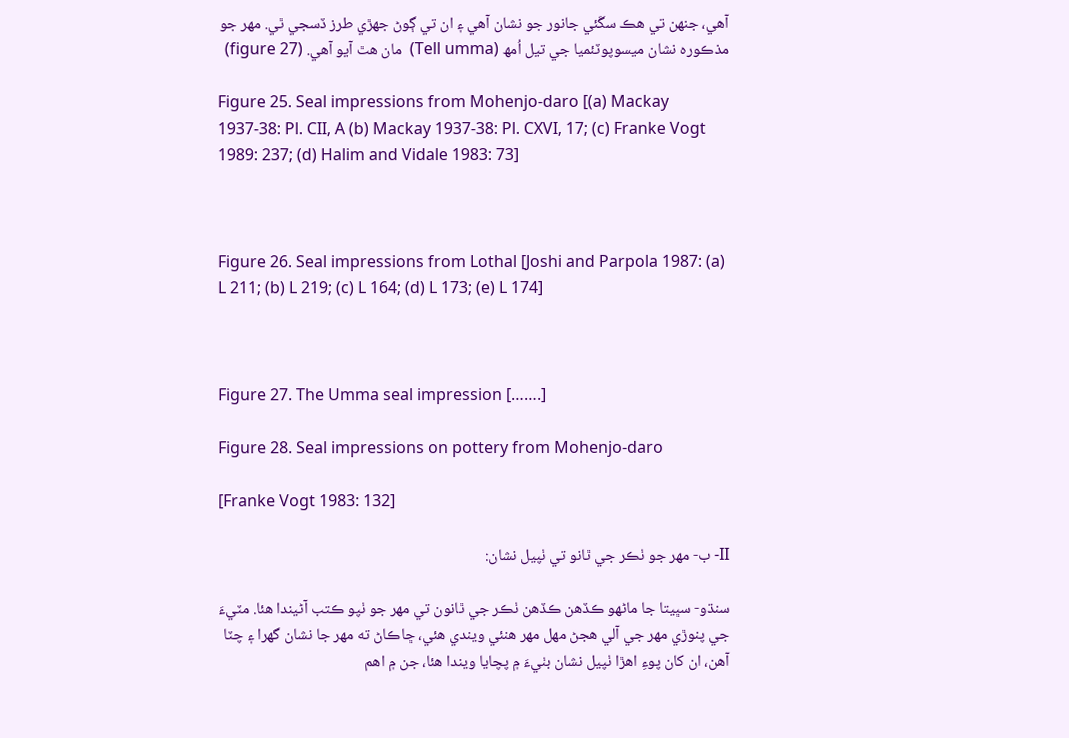آهي، جنهن تي هڪ سڱئي جانور جو نشان آهي ۽ ان تي ڳوڻ جهڙي طرز ڏسجي ٿي. مهر جو مذڪوره نشان ميسوپوٽئميا جي تيل اُمھ (Tell umma)  مان هٿ آيو آهي. (figure 27)

Figure 25. Seal impressions from Mohenjo-daro [(a) Mackay 1937-38: Pl. CII, A (b) Mackay 1937-38: Pl. CXVI, 17; (c) Franke Vogt 1989: 237; (d) Halim and Vidale 1983: 73]



Figure 26. Seal impressions from Lothal [Joshi and Parpola 1987: (a) L 211; (b) L 219; (c) L 164; (d) L 173; (e) L 174]



Figure 27. The Umma seal impression […….]

Figure 28. Seal impressions on pottery from Mohenjo-daro

[Franke Vogt 1983: 132]

II- ب- مهر جو ٺڪر جي ٿانو تي ٺپيل نشان:

سنڌو- سڀيتا جا ماڻهو ڪڏهن ڪڏهن ٺڪر جي ٿانون تي مهر جو ٺپو ڪتب آڻيندا هئا. مٽيءَ جي پنوڙي مهر جي آلي هجڻ مهل مهر هنئي ويندي هئي، ڇاڪاڻ ته مهر جا نشان گهرا ۽ چٽا آهن، ان کان پوءِ اهڙا ٺپيل نشان بٺيءَ ۾ پچايا ويندا هئا، جن ۾ اهم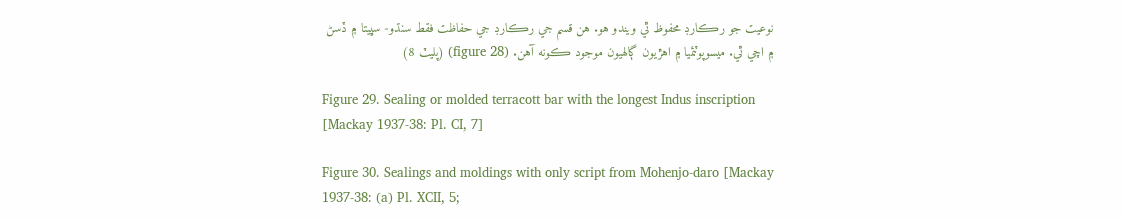نوعيت جو رڪارڊ محفوظ ٿي ويندو هو. هن قسم جي رڪارڊ جي حفاظت فقط سنڌو- سڀيتا ۾ ڏسڻ ۾ اچي ٿي. ميسوپوٽئميا ۾ اهڙيون ڳالهيون موجود ڪونه آهن. (figure 28) (پليٽ 8)

Figure 29. Sealing or molded terracott bar with the longest Indus inscription [Mackay 1937-38: Pl. CI, 7]

Figure 30. Sealings and moldings with only script from Mohenjo-daro [Mackay 1937-38: (a) Pl. XCII, 5;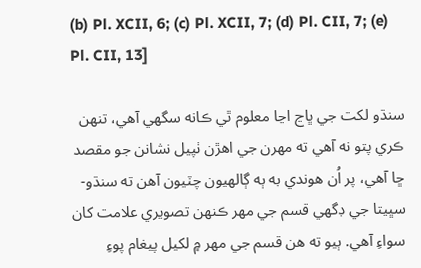(b) Pl. XCII, 6; (c) Pl. XCII, 7; (d) Pl. CII, 7; (e) Pl. CII, 13]

سنڌو لکت جي ڀاڃ اڃا معلوم ٿي ڪانه سگهي آهي، تنهن ڪري پتو نه آهي ته مهرن جي اهڙن ٺپيل نشانن جو مقصد ڇا آهي، پر اُن هوندي به ٻه ڳالهيون چٽيون آهن ته سنڌو- سڀيتا جي ڊگهي قسم جي مهر ڪنهن تصويري علامت کان سواءِ آهي. ٻيو ته هن قسم جي مهر ۾ لکيل پيغام پوءِ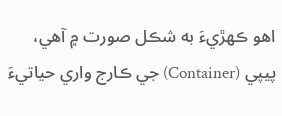اهو ڪهڙيءَ به شڪل صورت ۾ آهي، پيپي (Container) جي ڪارج واري حياتيءَ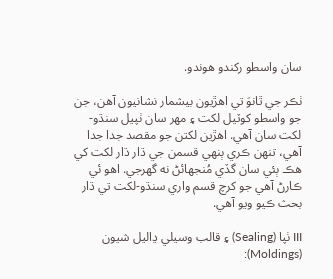سان واسطو رکندو هوندو.

ٺڪر جي ٿانوَ تي اهڙيون بيشمار نشانيون آهن، جن جو واسطو کوٽيل لکت ۽ مهر سان ٺپيل سنڌو-لکت سان آهي. اهڙين لکتن جو مقصد جدا جدا آهي، تنهن ڪري ٻنهي قسمن جي ڌار ڌار لکت کي هڪ ٻئي سان گڏي مُنجهائڻ نه گهرجي. اهو ئي ڪارڻ آهي جو کرچ قسم واري سنڌو-لکت تي ڌار بحث ڪيو ويو آهي.

III ٺپا (Sealing) ۽ قالب وسيلي ڍاليل شيون (Moldings):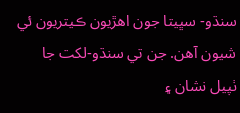سنڌو- سڀيتا جون اهڙيون ڪيتريون ئي شيون آهن. جن تي سنڌو-لکت جا ٺپيل نشان ۽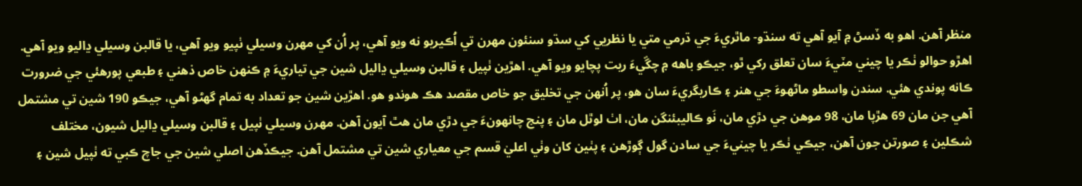منظر آهن. اهو به ڏسڻ ۾ آيو آهي ته سنڌو- ماٿريءَ جي ڌرمي متي يا نظريي کي سڌو سنئون مهرن تي اُڪيريو نه ويو آهي، پر اُن کي مهرن وسيلي ٺپيو ويو آهي، يا قالبن وسيلي ڍاليو ويو آهي. اهڙو حوالو ٺڪر يا چيني مٽيءَ سان تعلق رکي ٿو، جيڪو باهه ۾ چڱيءَ ريت پچايو ويو آهي. اهڙين ٺپيل ۽ قالبن وسيلي ڍاليل شين جي تياريءَ ۾ ڪنهن خاص ذهني ۽ طبعي پورهئي جي ضرورت ڪانه پوندي هئي. سندن واسطو ماڻهوءَ جي هنر ۽ ڪاريگريءَ سان هو، پر اُنهن جي تخليق جو خاص مقصد هڪ هوندو هو. اهڙين شين جو تعداد به تمام گهڻو آهي، جيڪو 190 شين تي مشتمل آهي جن مان 69 هڙپا مان، 98 موهن جي دڙي مان، نَو ڪاليبئنگن مان، اٺ لوٿل مان ۽ پنج چانهونءَ جي دڙي مان هٿ آيون آهن. مهرن وسيلي ٺپيل ۽ قالبن وسيلي ڍاليل شيون، مختلف شڪلين ۽ صورتن جون آهن، جيڪي ٺڪر يا چينيءَ جي سادن گول ڳوڙهن ۽ پٺين کان وٺي اعليٰ قسم جي معياري شين تي مشتمل آهن. جيڪڏهن اصلي شين جي جاچ ڪبي ته ٺپيل شين ۽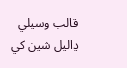قالب وسيلي ڍاليل شين کي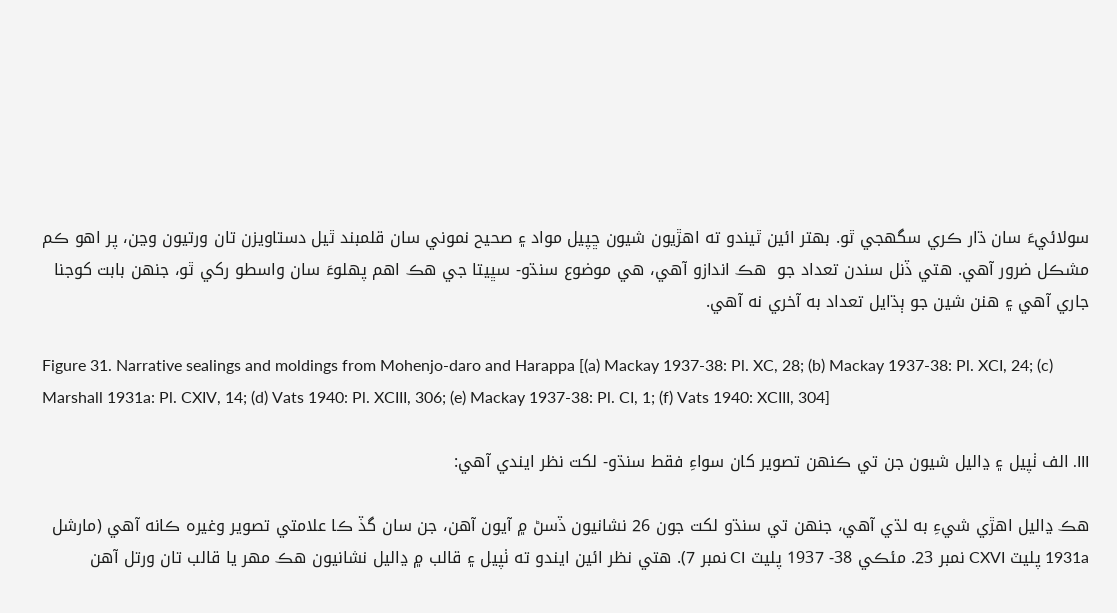سولائيءَ سان ڌار ڪري سگهجي ٿو. بهتر ائين ٿيندو ته اهڙيون شيون ڇپيل مواد ۽ صحيح نموني سان قلمبند ٿيل دستاويزن تان ورتيون وڃن، پر اهو ڪم مشڪل ضرور آهي. هتي ڏنل سندن تعداد جو  هڪ اندازو آهي، هي موضوع سنڌو- سڀيتا جي هڪ اهم پهلوءَ سان واسطو رکي ٿو، جنهن بابت کوجنا جاري آهي ۽ هنن شين جو ٻڌايل تعداد به آخري نه آهي.

Figure 31. Narrative sealings and moldings from Mohenjo-daro and Harappa [(a) Mackay 1937-38: Pl. XC, 28; (b) Mackay 1937-38: Pl. XCI, 24; (c) Marshall 1931a: Pl. CXIV, 14; (d) Vats 1940: Pl. XCIII, 306; (e) Mackay 1937-38: Pl. CI, 1; (f) Vats 1940: XCIII, 304]

III. الف ٺپيل ۽ ڍاليل شيون جن تي ڪنهن تصوير کان سواءِ فقط سنڌو- لکت نظر ايندي آهي:

هڪ ڍاليل اهڙي شيءِ به لڌي آهي، جنهن تي سنڌو لکت جون 26 نشانيون ڏسڻ ۾ آيون آهن، جن سان گڏ ڪا علامتي تصوير وغيره ڪانه آهي (مارشل 1931a پليٽ CXVI نمبر 23. مئڪي 38- 1937 پليٽ CI نمبر 7). هتي نظر ائين ايندو ته ٺپيل ۽ قالب ۾ ڍاليل نشانيون هڪ مهر يا قالب تان ورتل آهن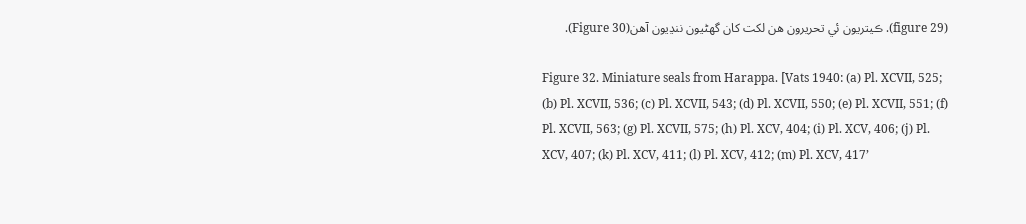(figure 29). ڪيتريون ئي تحريرون هن لکت کان گهڻيون ننڍيون آهن(Figure 30).

Figure 32. Miniature seals from Harappa. [Vats 1940: (a) Pl. XCVII, 525; (b) Pl. XCVII, 536; (c) Pl. XCVII, 543; (d) Pl. XCVII, 550; (e) Pl. XCVII, 551; (f) Pl. XCVII, 563; (g) Pl. XCVII, 575; (h) Pl. XCV, 404; (i) Pl. XCV, 406; (j) Pl. XCV, 407; (k) Pl. XCV, 411; (l) Pl. XCV, 412; (m) Pl. XCV, 417’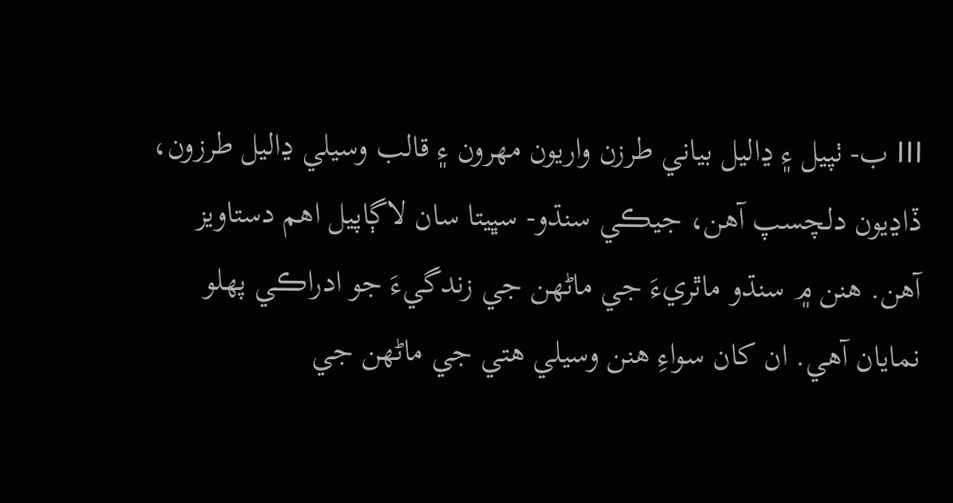III ب- ٺپيل ۽ ڍاليل بياني طرزن واريون مهرون ۽ قالب وسيلي ڍاليل طرزون، ڏاڍيون دلچسپ آهن، جيڪي سنڌو- سڀيتا سان لاڳاپيل اهم دستاويز آهن. هنن ۾ سنڌو ماٿريءَ جي ماڻهن جي زندگيءَ جو ادراڪي پهلو نمايان آهي. ان کان سواءِ هنن وسيلي هتي جي ماڻهن جي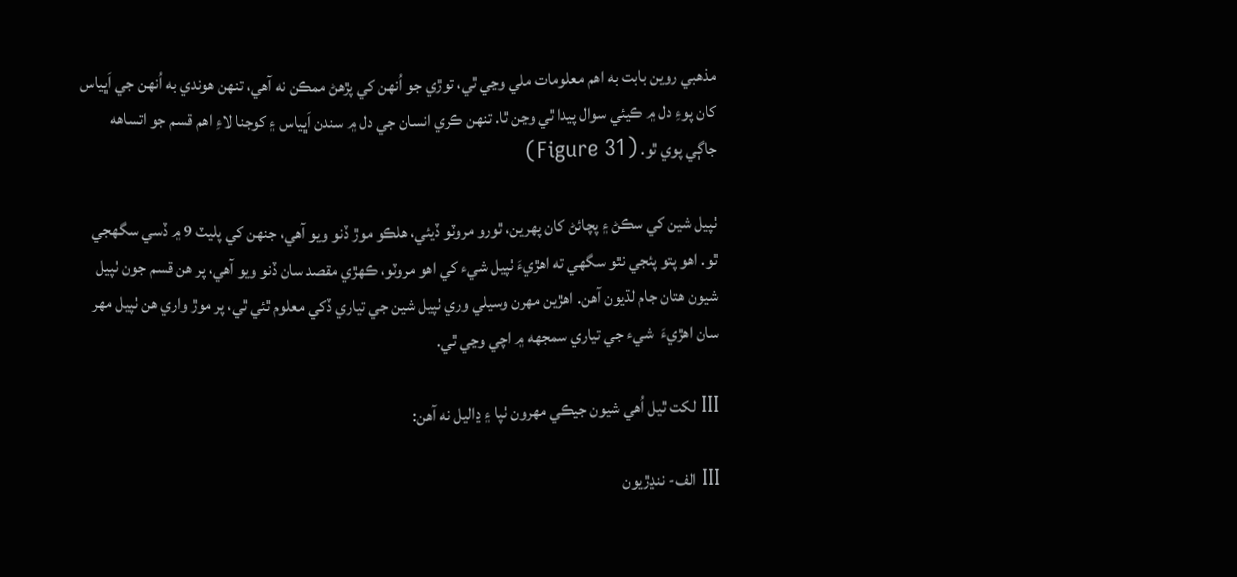مذهبي روين بابت به اهم معلومات ملي وڃي ٿي، توڙي جو اُنهن کي پڙهڻ ممڪن نه آهي، تنهن هوندي به اُنهن جي اَڀياس کان پوءِ دل ۾ ڪيئي سوال پيدا ٿي وڃن ٿا. تنهن ڪري انسان جي دل ۾ سندن اَڀياس ۽ کوجنا لاءِ اهم قسم جو اتساهه جاڳي پوي ٿو. (Figure 31)

ٺپيل شين کي سڪڻ ۽ پچائڻ کان پهرين، ٿورو مروٽو ڏيئي، هلڪو موڙ ڏنو ويو آهي، جنهن کي پليٽ 9 ۾ ڏسي سگهجي ٿو. اهو پتو پئجي نٿو سگهي ته اهڙيءَ ٺپيل شيء کي اهو مروٽو، ڪهڙي مقصد سان ڏنو ويو آهي، پر هن قسم جون ٺپيل شيون هتان جام لڌيون آهن. اهڙين مهرن وسيلي وري ٺپيل شين جي تياري ڏکي معلوم ٿئي ٿي، پر موڙ واري هن ٺپيل مهر سان اهڙيءَ  شيء جي تياري سمجهه ۾ اچي وڃي ٿي.

III لکت ٿيل اُهي شيون جيڪي مهرون ٺپا ۽ ڍاليل نه آهن:

III الف- ننڍڙيون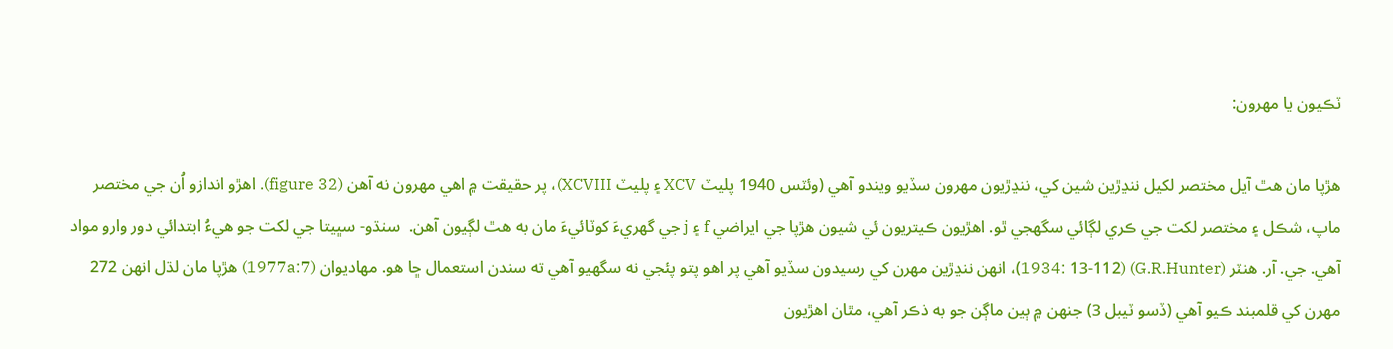ٽڪيون يا مهرون:

هڙپا مان هٿ آيل مختصر لکيل ننڍڙين شين کي، ننڍڙيون مهرون سڏيو ويندو آهي (وئٽس 1940 پليٽ XCV ۽ پليٽ XCVIII)، پر حقيقت ۾ اهي مهرون نه آهن (figure 32). اهڙو اندازو اُن جي مختصر ماپ، شڪل ۽ مختصر لکت جي ڪري لڳائي سگهجي ٿو. اهڙيون ڪيتريون ئي شيون هڙپا جي ايراضي f ۽ j جي گهريءَ کوٽائيءَ مان به هٿ لڳيون آهن.  سنڌو- سڀيتا جي لکت جو هيءُ ابتدائي دور وارو مواد آهي. جي. آر. هنٽر (G.R.Hunter) (1934: 13-112)، انهن ننڍڙين مهرن کي رسيدون سڏيو آهي پر اهو پتو پئجي نه سگهيو آهي ته سندن استعمال ڇا هو. مهاديوان (1977a:7) هڙپا مان لڌل انهن 272 مهرن کي قلمبند ڪيو آهي (ڏسو ٽيبل 3) جنهن ۾ ٻين ماڳن جو به ذڪر آهي، مٿان اهڙيون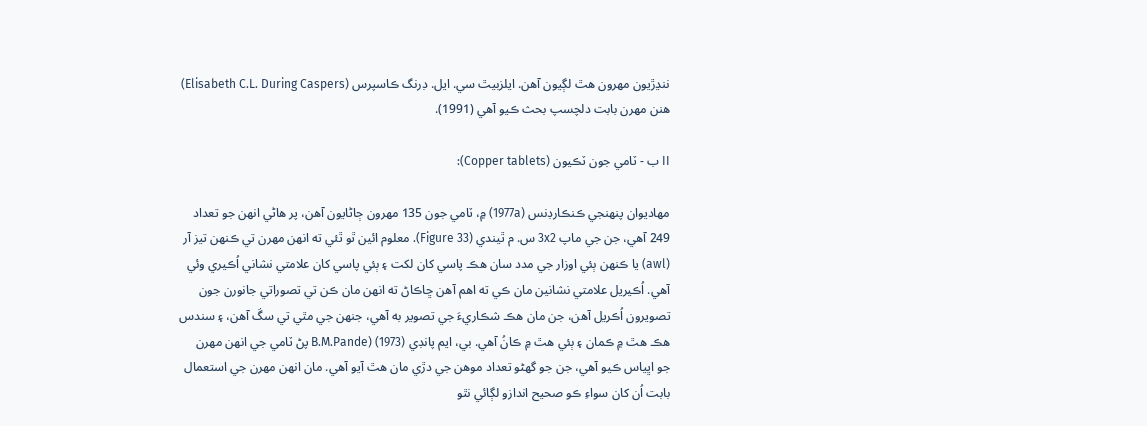ننڍڙيون مهرون هٿ لڳيون آهن. ايلزبيٿ سي. ايل. ڊرنگ ڪاسپرس (Elisabeth C.L. During Caspers) هنن مهرن بابت دلچسپ بحث ڪيو آهي (1991).

II ب - ٽامي جون ٽڪيون (Copper tablets):

مهاديوان پنهنجي ڪنڪارڊنس (1977a) ۾، ٽامي جون 135 مهرون ڄاڻايون آهن، پر هاڻي انهن جو تعداد 249 آهي، جن جي ماپ 3x2 س. م ٿيندي (Figure 33). معلوم ائين ٿو ٿئي ته انهن مهرن تي ڪنهن تيز آر (awl) يا ڪنهن ٻئي اوزار جي مدد سان هڪ پاسي کان لکت ۽ ٻئي پاسي کان علامتي نشاني اُڪيري وئي آهي. اُڪيريل علامتي نشانين مان ڪي ته اهم آهن ڇاڪاڻ ته انهن مان ڪن تي تصوراتي جانورن جون تصويرون اُڪريل آهن، جن مان هڪ شڪاريءَ جي تصوير به آهي، جنهن جي مٿي تي سڱ آهن، ۽ سندس هڪ هٿ ۾ ڪمان ۽ ٻئي هٿ ۾ ڪانُ آهي. بي، ايم پانڊي B.M.Pande) (1973) پڻ ٽامي جي انهن مهرن جو اڀياس ڪيو آهي، جن جو گهڻو تعداد موهن جي دڙي مان هٿ آيو آهي. مان انهن مهرن جي استعمال بابت اُن کان سواءِ ڪو صحيح اندازو لڳائي نٿو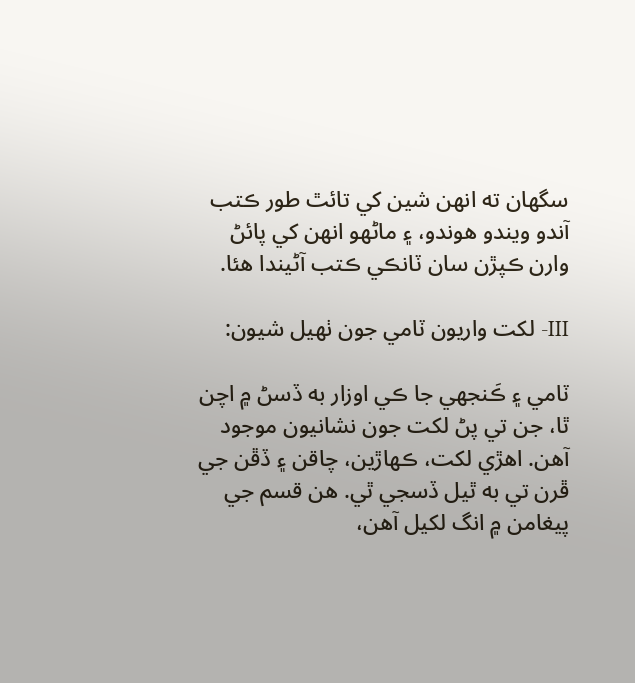سگهان ته انهن شين کي تائٿ طور ڪتب آندو ويندو هوندو، ۽ ماڻهو انهن کي پائڻ وارن ڪپڙن سان ٽانڪي ڪتب آڻيندا هئا.

III- لکت واريون ٽامي جون ٺهيل شيون:

ٽامي ۽ ڪَنجهي جا ڪي اوزار به ڏسڻ ۾ اچن ٿا، جن تي پڻ لکت جون نشانيون موجود آهن. اهڙي لکت، ڪهاڙين، چاقن ۽ ڏڦن جي ڦرن تي به ٿيل ڏسجي ٿي. هن قسم جي پيغامن ۾ انگ لکيل آهن،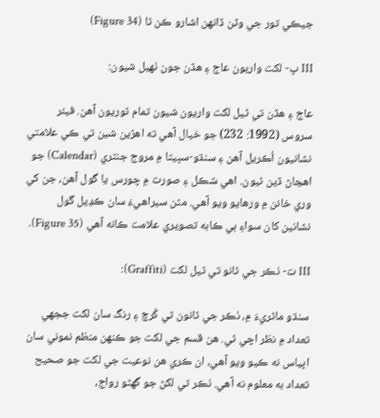جيڪي تور جي وٽن ڏانهن اشارو ڪن ٿا (Figure 34)

III ڀ- لکت واريون عاج ۽ هڏن جون ٺهيل شيون:

عاج ۽ هڏن تي ٿيل لکت واريون شيون تمام ٿوريون آهن. فيئر سروس (1992: 232) جو خيال آهي ته اهڙين شين تي ڪي علامتي نشانيون اُڪريل آهن ۽ سنڌو-سڀيتا ۾ مروج جنتري (Calendar) جو اهڃاڻ ڏين ٿيون. اهي شڪل ۽ صورت ۾ چورس يا گول آهن، جن کي وري خانن ۾ ورهايو ويو آهي. مٿن سيراهيءَ سان ڪڍيل گول نشانين کان سواءِ ٻي ڪابه تصويري علامت ڪانه آهي (Figure 35).

III ت- ٺڪر جي ٿانو تي ٿيل لکت (Graffiti):

سنڌو ماٿريءَ ۾، ٺڪر جي ٿانون تي کُرچ ۽ رنگ سان لکت ججهي تعداد ۾ نظر اچي ٿي. هن قسم جي لکت جو ڪنهن منظم نموني سان اڀياس نه ڪيو ويو آهي، ان ڪري هن نوعيت جي لکت جو صحيح تعداد به معلوم نه آهي. ٺڪر تي لکڻ جو گهڻو رواج،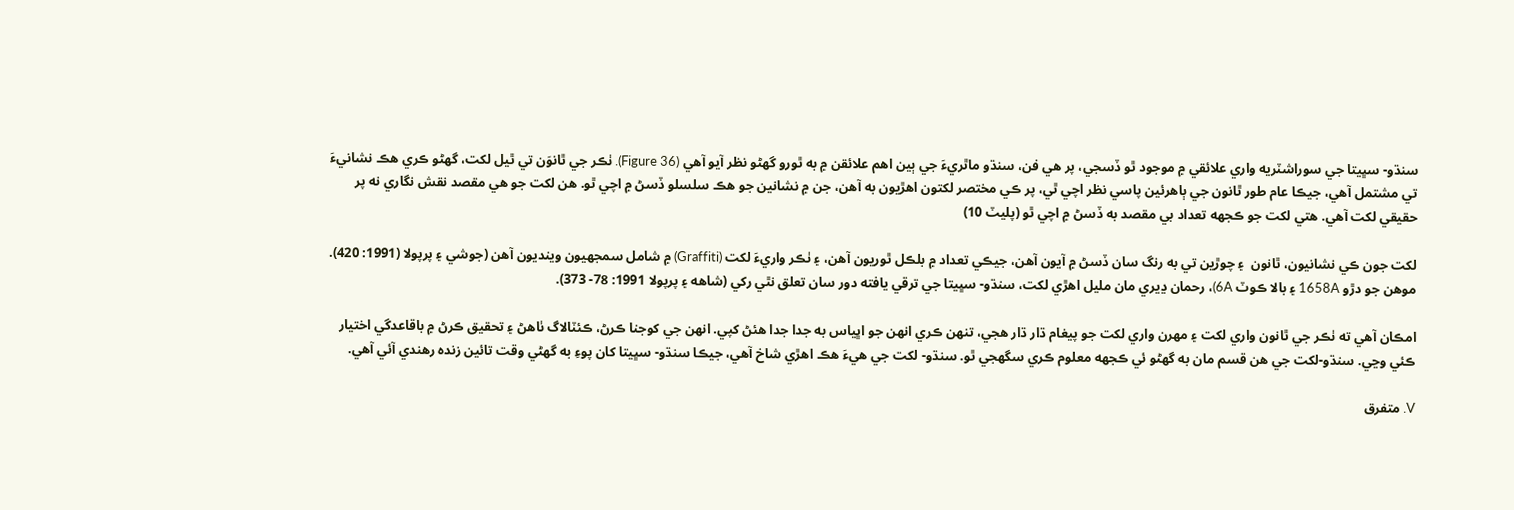سنڌو- سڀيتا جي سوراشٽريه واري علائقي ۾ موجود ٿو ڏسجي، پر هي فن، سنڌو ماٿريءَ جي ٻين اهم علائقن ۾ به ٿورو گهڻو نظر آيو آهي (Figure 36). ٺڪر جي ٿانوَن تي ٿيل لکت، گهڻو ڪري هڪ نشانيءَ تي مشتمل آهي، جيڪا عام طور ٿانون جي ٻاهرئين پاسي نظر اچي ٿي، پر ڪي مختصر لکتون اهڙيون به آهن، جن ۾ نشانين جو هڪ سلسلو ڏسڻ ۾ اچي ٿو. هن لکت جو هي مقصد نقش نگاري نه پر حقيقي لکت آهي. هتي لکت جو ڪجهه تعداد بي مقصد به ڏسڻ ۾ اچي ٿو (پليٽ 10)

لکت جون ڪي نشانيون، ٿانون  ۽ چوڙين تي به رنگ سان ڏسڻ ۾ آيون آهن، جيڪي تعداد ۾ بلڪل ٿوريون آهن، ۽ ٺڪر واريءَ لکت (Graffiti) ۾ شامل سمجهيون وينديون آهن (جوشي ۽ پرپولا (1991: 420). موهن جو دڙو 1658A ۽ بالا ڪوٽ 6A)، رحمان ڍيري مان مليل اهڙي لکت، سنڌو- سڀيتا جي ترقي يافته دور سان تعلق نٿي رکي (شاهه ۽ پرپولا 1991: 78- 373).

امڪان آهي ته ٺڪر جي ٿانون واري لکت ۽ مهرن واري لکت جو پيغام ڌار ڌار هجي، تنهن ڪري انهن جو اڀياس به جدا جدا هئڻ کپي. انهن جي کوجنا ڪرڻ، ڪئٽالاگ ٺاهڻ ۽ تحقيق ڪرڻ ۾ باقاعدگي اختيار ڪئي وڃي. سنڌو-لکت جي هن قسم مان به گهڻو ئي ڪجهه معلوم ڪري سگهجي ٿو. سنڌو- لکت جي هيءَ هڪ اهڙي شاخ آهي، جيڪا سنڌو- سڀيتا کان پوءِ به گهڻي وقت تائين زنده رهندي آئي آهي.

V. متفرق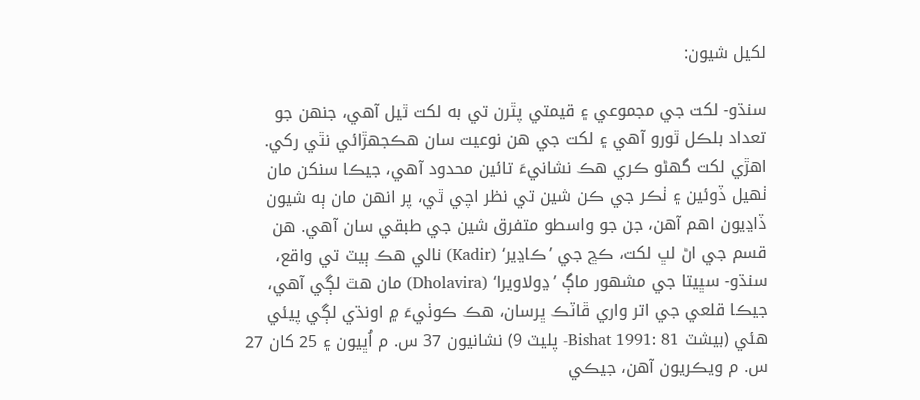لکيل شيون:

سنڌو- لکت جي مجموعي ۽ قيمتي پٿرن تي به لکت ٿيل آهي، جنهن جو تعداد بلڪل ٿورو آهي ۽ لکت جي هن نوعيت سان هڪجهڙائي نٿي رکي. اهڙي لکت گهڻو ڪري هڪ نشانيءَ تائين محدود آهي، جيڪا سنکن مان ٺهيل ڏوئين ۽ ٺڪر جي ڪن شين تي نظر اچي ٿي، پر انهن مان ٻه شيون ڏاڍيون اهم آهن، جن جو واسطو متفرق شين جي طبقي سان آهي. هن قسم جي اڻ لڀ لکت، ڪڇ جي ’ڪاڍير‘ (Kadir) نالي هڪ ٻيٽ تي واقع، سنڌو- سڀيتا جي مشهور ماڳ ’ڍولاويرا‘ (Dholavira) مان هٿ لڳي آهي، جيڪا قلعي جي اتر واري ڦاٽڪ ڀرسان، هڪ ڪوٺيءَ ۾ اونڌي لڳي پيئي هئي (بيشٽ Bishat 1991: 81- پليٽ 9) نشانيون 37 س. م اُڀيون ۽ 25 کان 27 س. م ويڪريون آهن، جيڪي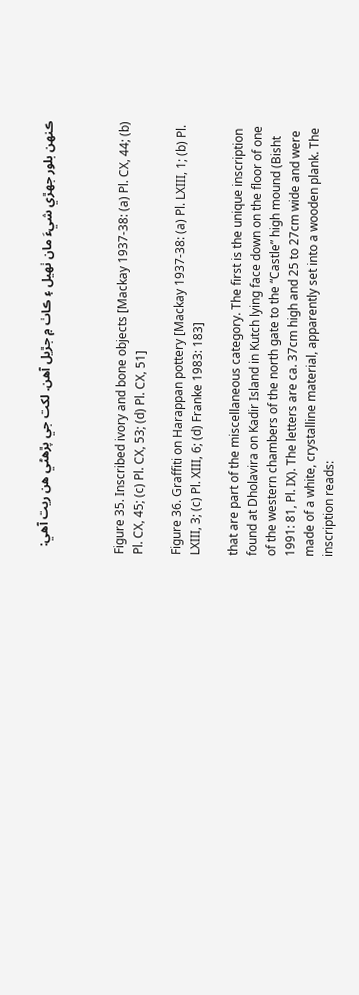ڪنهن بلور جهڙي شيءَ مان ٺهيل ۽ ڪاٺ ۾ جڙيل آهن. لکت جي پڙهڻي هن ريت آهي:



Figure 35. Inscribed ivory and bone objects [Mackay 1937-38: (a) Pl. CX, 44; (b) Pl. CX, 45; (c) Pl. CX, 53; (d) Pl. CX, 51]

Figure 36. Graffiti on Harappan pottery [Mackay 1937-38: (a) Pl. LXIII, 1; (b) Pl. LXIII, 3; (c) Pl. XIII, 6; (d) Franke 1983: 183]

that are part of the miscellaneous category. The first is the unique inscription found at Dholavira on Kadir Island in Kutch lying face down on the floor of one of the western chambers of the north gate to the “Castle” high mound (Bisht 1991: 81, Pl. IX). The letters are ca. 37cm high and 25 to 27cm wide and were made of a white, crystalline material, apparently set into a wooden plank. The inscription reads: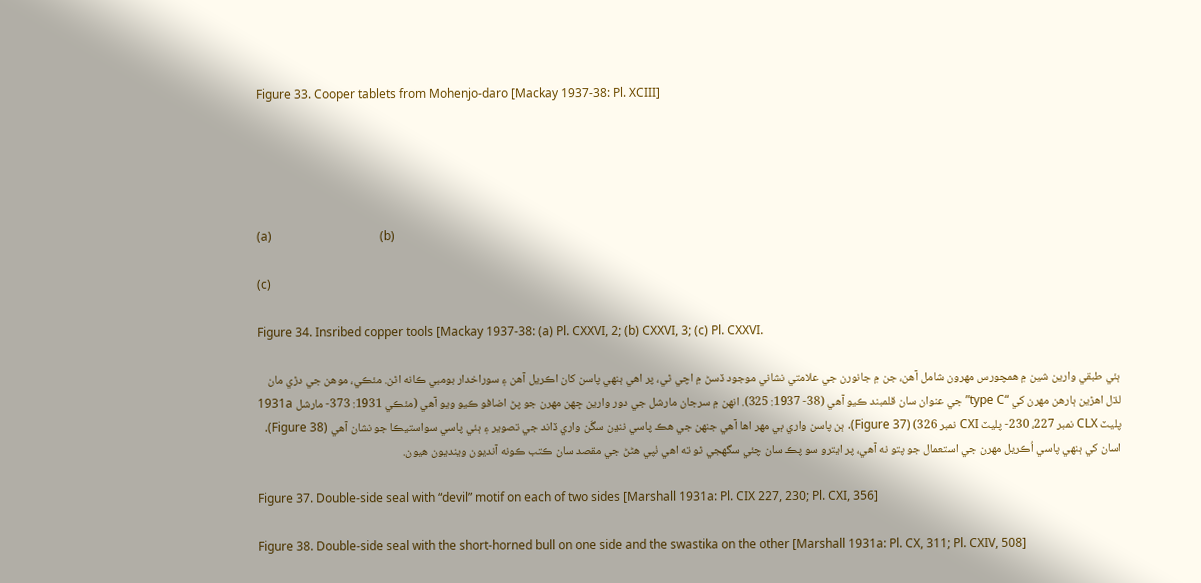Figure 33. Cooper tablets from Mohenjo-daro [Mackay 1937-38: Pl. XCIII]





(a)                                    (b)

(c)

Figure 34. Insribed copper tools [Mackay 1937-38: (a) Pl. CXXVI, 2; (b) CXXVI, 3; (c) Pl. CXXVI.

ٻئي طبقي وارين شين ۾ همچورس مهرون شامل آهن، جن ۾ جانورن جي علامتي نشاني موجود ڏسڻ ۾ اچي ٿي، پر اهي ٻنهي پاسن کان اڪريل آهن ۽ سوراخدار بومبي ڪانه اٿن. مئڪي، موهن جي دڙي مان لڌل اهڙين ٻارهن مهرن کي “type C” جي عنوان سان قلمبند ڪيو آهي (38- 1937: 325). انهن ۾ سرجان مارشل جي دور وارين ڇهن مهرن جو پڻ اضافو ڪيو ويو آهي (مئڪي 1931: 373- مارشل 1931a پليٽ CLX نمبر 227، 230- پليٽ CXI نمبر 326) (Figure 37). ٻن پاسن واري ٻي مهر اها آهي جنهن جي هڪ پاسي ننڍن سڱن واري ڏاند جي تصوير ۽ ٻئي پاسي سواستيڪا جو نشان آهي (Figure 38). اسان کي ٻنهي پاسي اُڪريل مهرن جي استعمال جو پتو نه آهي، پر ايترو سو پڪ سان چئي سگهجي ٿو ته اهي ٺپي هڻڻ جي مقصد سان ڪتب ڪونه آنديون وينديون هيون.

Figure 37. Double-side seal with “devil” motif on each of two sides [Marshall 1931a: Pl. CIX 227, 230; Pl. CXI, 356]

Figure 38. Double-side seal with the short-horned bull on one side and the swastika on the other [Marshall 1931a: Pl. CX, 311; Pl. CXIV, 508]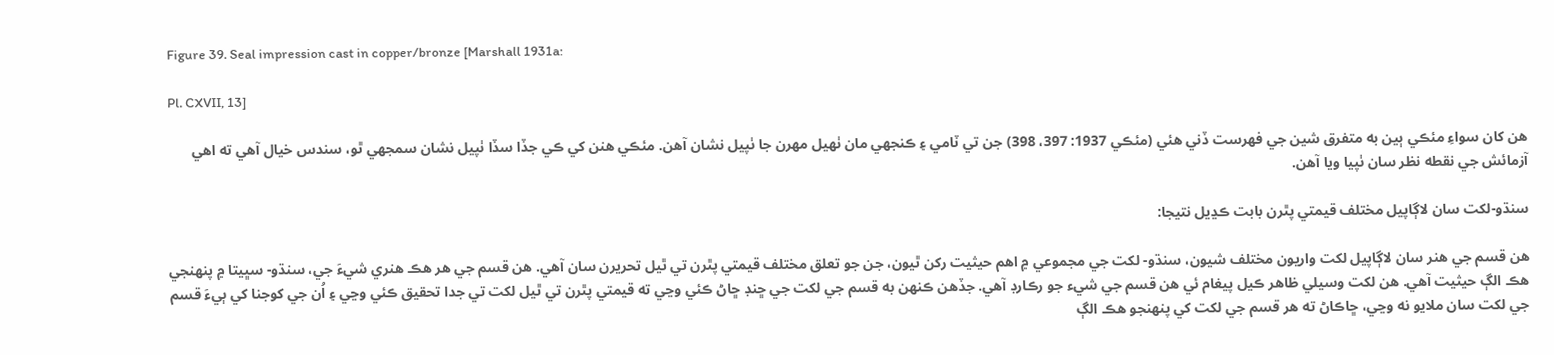Figure 39. Seal impression cast in copper/bronze [Marshall 1931a:

Pl. CXVII, 13]

هن کان سواءِ مئڪي ٻين به متفرق شين جي فهرست ڏني هئي (مئڪي 1937: 397، 398) جن تي ٽامي ۽ ڪنجهي مان ٺهيل مهرن جا ٺپيل نشان آهن. مئڪي هنن کي ڪي جڏا سڏا ٺپيل نشان سمجهي ٿو، سندس خيال آهي ته اهي آزمائش جي نقطه نظر سان ٺپيا ويا آهن.

سنڌو-لکت سان لاڳاپيل مختلف قيمتي پٿرن بابت ڪڍيل نتيجا:

هن قسم جي هنر سان لاڳاپيل لکت واريون مختلف شيون، سنڌو- لکت جي مجموعي ۾ اهم حيثيت رکن ٿيون، جن جو تعلق مختلف قيمتي پٿرن تي ٿيل تحريرن سان آهي. هن قسم جي هر هڪ هنري شيءَ جي، سنڌو- سڀيتا ۾ پنهنجي هڪ الڳ حيثيت آهي. هن لکت وسيلي ظاهر ڪيل پيغام ئي هن قسم جي شيء جو رڪارڊ آهي. جڏهن ڪنهن به قسم جي لکت جي ڇنڊ ڇاڻ ڪئي وڃي ته قيمتي پٿرن تي ٿيل لکت تي جدا تحقيق ڪئي وڃي ۽ اُن جي کوجنا کي ٻيءَ قسم جي لکت سان ملايو نه وڃي، ڇاڪاڻ ته هر قسم جي لکت کي پنهنجو هڪ الڳ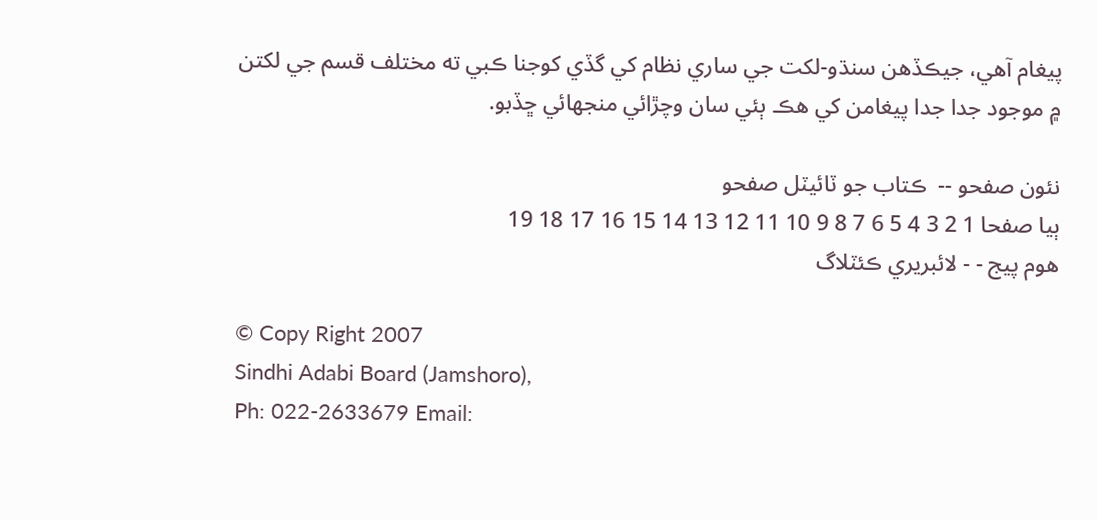پيغام آهي، جيڪڏهن سنڌو-لکت جي ساري نظام کي گڏي کوجنا ڪبي ته مختلف قسم جي لکتن ۾ موجود جدا جدا پيغامن کي هڪ ٻئي سان وچڙائي منجهائي ڇڏبو.

نئون صفحو --  ڪتاب جو ٽائيٽل صفحو
ٻيا صفحا 1 2 3 4 5 6 7 8 9 10 11 12 13 14 15 16 17 18 19
هوم پيج - - لائبريري ڪئٽلاگ

© Copy Right 2007
Sindhi Adabi Board (Jamshoro),
Ph: 022-2633679 Email: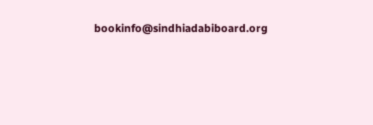bookinfo@sindhiadabiboard.org